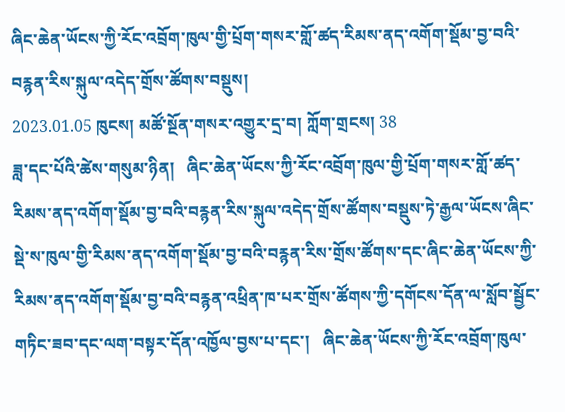ཞིང་ཆེན་ཡོངས་ཀྱི་རོང་འབྲོག་ཁུལ་གྱི་པྲོག་གསར་གློ་ཚད་རིམས་ནད་འགོག་སྡོམ་བྱ་བའི་བརྙན་རིས་སྐུལ་འདེད་གྲོས་ཚོགས་བསྡུས།
2023.01.05 ཁུངས། མཚོ་སྔོན་གསར་འགྱུར་དྲ་བ། ཀློག་གྲངས། 38
ཟླ་དང་པོའི་ཚེས་གསུམ་ཉིན།   ཞིང་ཆེན་ཡོངས་ཀྱི་རོང་འབྲོག་ཁུལ་གྱི་པྲོག་གསར་གློ་ཚད་རིམས་ནད་འགོག་སྡོམ་བྱ་བའི་བརྙན་རིས་སྐུལ་འདེད་གྲོས་ཚོགས་བསྡུས་ཏེ་རྒྱལ་ཡོངས་ཞིང་སྡེ་ས་ཁུལ་གྱི་རིམས་ནད་འགོག་སྡོམ་བྱ་བའི་བརྙན་རིས་གྲོས་ཚོགས་དང་ཞིང་ཆེན་ཡོངས་ཀྱི་རིམས་ནད་འགོག་སྡོམ་བྱ་བའི་བརྙན་འཕྲིན་ཁ་པར་གྲོས་ཚོགས་ཀྱི་དགོངས་དོན་ལ་སློབ་སྦྱོང་གཏིང་ཟབ་དང་ལག་བསྟར་དོན་འཁྱོལ་བྱས་པ་དང་།   ཞིང་ཆེན་ཡོངས་ཀྱི་རོང་འབྲོག་ཁུལ་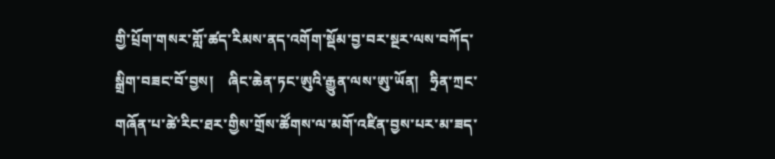གྱི་པྲོག་གསར་གློ་ཚད་རིམས་ནད་འགོག་སྡོམ་བྱ་བར་སྔར་ལས་བཀོད་སྒྲིག་བཟང་བོ་བྱས།    ཞིང་ཆེན་ཏང་ཨུའི་རྒྱུན་ལས་ཨུ་ཡོན།   ཧྲིན་ཀྲང་གཞོན་པ་ཚེ་རིང་ཐར་གྱིས་གྲོས་ཚོགས་ལ་མགོ་འཛིན་བྱས་པར་མ་ཟད་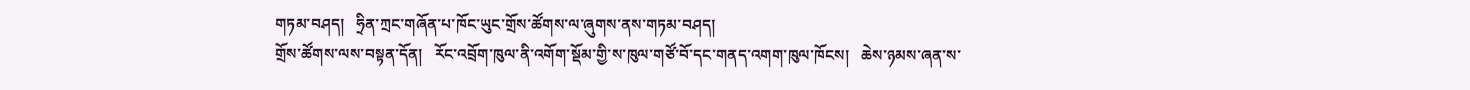གཏམ་བཤད།   ཧྲིན་ཀྲང་གཞོན་པ་ཁོང་ཡུང་གྲོས་ཚོགས་ལ་ཞུགས་ནས་གཏམ་བཤད།
གྲོས་ཚོགས་ལས་བསྟན་དོན།   རོང་འབྲོག་ཁུལ་ནི་འགོག་སྡོམ་གྱི་ས་ཁུལ་གཙོ་བོ་དང་གནད་འགག་ཁུལ་ཁོངས།   ཆེས་ཉམས་ཞན་ས་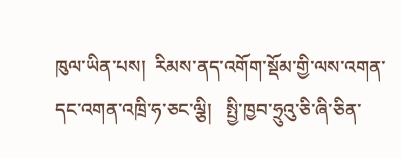ཁུལ་ཡིན་པས།  རིམས་ནད་འགོག་སྡོམ་གྱི་ལས་འགན་དང་འགན་འཁྲི་ཧ་ཅང་ལྕི།   སྤྱི་ཁྱབ་ཧྲུའུ་ཅི་ཞི་ཅིན་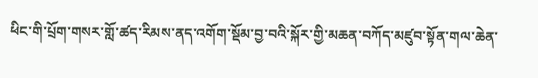ཕིང་གི་པྲོག་གསར་གློ་ཚད་རིམས་ནད་འགོག་སྡོམ་བྱ་བའི་སྐོར་གྱི་མཆན་བཀོད་མཛུབ་སྟོན་གལ་ཆེན་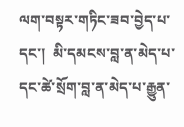ལག་བསྟར་གཏིང་ཟབ་བྱེད་པ་དང་།  མི་དམངས་བླ་ན་མེད་པ་དང་ཚེ་སྲོག་བླ་ན་མེད་པ་རྒྱུན་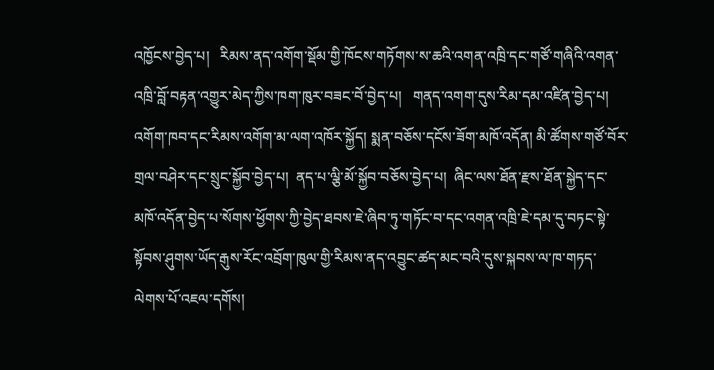འཁྱོངས་བྱེད་པ།   རིམས་ནད་འགོག་སྡོམ་གྱི་ཁོངས་གཏོགས་ས་ཆའི་འགན་འཁྲི་དང་གཙོ་གཞིའི་འགན་འཁྲི་བློ་བརྟན་འགྱུར་མེད་ཀྱིས་ཁག་ཁུར་བཟང་བོ་བྱེད་པ།   གནད་འགག་དུས་རིམ་དམ་འཛིན་བྱེད་པ།   འགོག་ཁབ་དང་རིམས་འགོག་མ་ལག་འཁོར་སྐྱོད། སྨན་བཅོས་དངོས་ཟོག་མཁོ་འདོན། མི་ཚོགས་གཙོ་བོར་གྲལ་བཤེར་དང་སྲུང་སྐྱོབ་བྱེད་པ།  ནད་པ་ལྕི་མོ་སྐྱོབ་བཅོས་བྱེད་པ།  ཞིང་ལས་ཐོན་རྫས་ཐོན་སྐྱེད་དང་མཁོ་འདོན་བྱེད་པ་སོགས་ཕྱོགས་ཀྱི་བྱེད་ཐབས་ཇེ་ཞིབ་ཏུ་གཏོང་བ་དང་འགན་འཁྲི་ཇེ་དམ་དུ་བཏང་སྟེ་སྟོབས་ཤུགས་ཡོད་རྒུས་རོང་འབྲོག་ཁུལ་གྱི་རིམས་ནད་འབྱུང་ཚད་མང་བའི་དུས་སྐབས་ལ་ཁ་གཏད་ལེགས་པོ་འཇལ་དགོས།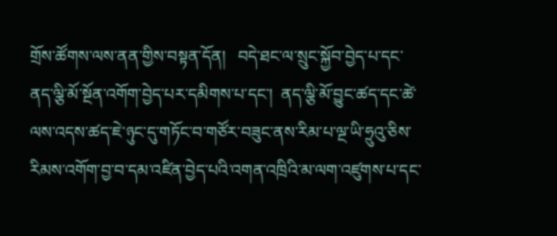གྲོས་ཚོགས་ལས་ནན་གྱིས་བསྟན་དོན།   བདེ་ཐང་ལ་སྲུང་སྐྱོབ་བྱེད་པ་དང་ནད་ལྕི་མོ་སྔོན་འགོག་བྱེད་པར་དམིགས་པ་དང་།  ནད་ལྕི་མོ་བྱུང་ཚད་དང་ཚེ་ལས་འདས་ཚད་ཇེ་ཉུང་དུ་གཏོང་བ་གཙོར་བཟུང་ནས་རིམ་པ་ལྔ་ཡི་ཧྲུའུ་ཅིས་རིམས་འགོག་བྱ་བ་དམ་འཛིན་བྱེད་པའི་འགན་འཁྲིའི་མ་ལག་འཛུགས་པ་དང་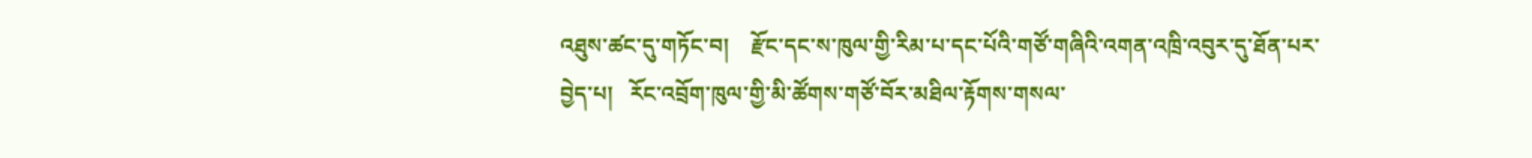འཐུས་ཚང་དུ་གཏོང་བ།    རྫོང་དང་ས་ཁུལ་གྱི་རིམ་པ་དང་པོའི་གཙོ་གཞིའི་འགན་འཁྲི་འབུར་དུ་ཐོན་པར་བྱེད་པ།   རོང་འབྲོག་ཁུལ་གྱི་མི་ཚོགས་གཙོ་བོར་མཐིལ་རྟོགས་གསལ་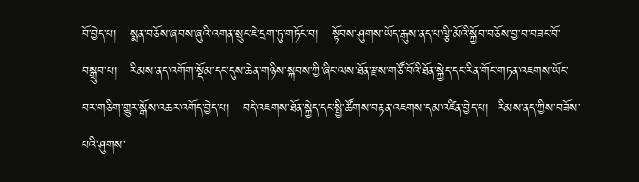བོ་བྱེད་པ།   སྨན་བཅོས་ཞབས་ཞུའི་འགན་སྲུང་ཇེ་དྲག་ཏུ་གཏོང་བ།   སྟོབས་ཤུགས་ཡོད་རྒུས་ནད་པ་ལྕི་མོའི་སྐྱོབ་བཅོས་བྱ་བ་བཟང་བོ་བསྒྲུབ་པ།   རིམས་ནད་འགོག་སྡོམ་དང་དུས་ཆེན་གཉིས་སྐབས་ཀྱི་ཞིང་ལས་ཐོན་རྫས་གཙོ་བོའི་ཐོན་སྐྱེད་དང་རིན་གོང་གཏན་འཇགས་ཡོང་བར་གཅིག་གྱུར་སྒོས་འཆར་འགོད་བྱེད་པ།   བདེ་འཇགས་ཐོན་སྐྱེད་དང་སྤྱི་ཚོགས་བརྟན་འཇགས་དམ་འཛིན་བྱེད་པ།  རིམས་ནད་ཀྱིས་བཟོས་པའི་ཤུགས་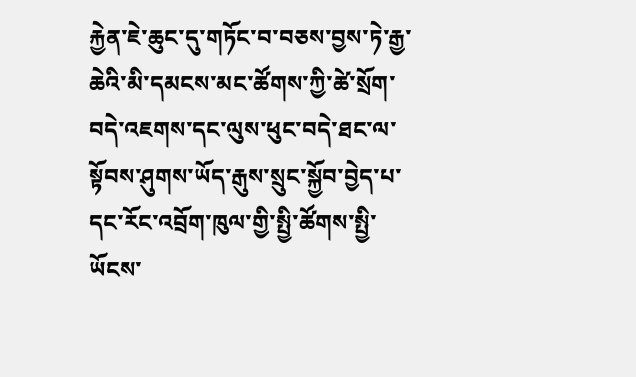རྐྱེན་ཇེ་ཆུང་དུ་གཏོང་བ་བཅས་བྱས་ཏེ་རྒྱ་ཆེའི་མི་དམངས་མང་ཚོགས་ཀྱི་ཚེ་སྲོག་བདེ་འཇགས་དང་ལུས་ཕུང་བདེ་ཐང་ལ་སྟོབས་ཤུགས་ཡོད་རྒུས་སྲུང་སྐྱོབ་བྱེད་པ་དང་རོང་འབྲོག་ཁུལ་གྱི་སྤྱི་ཚོགས་སྤྱི་ཡོངས་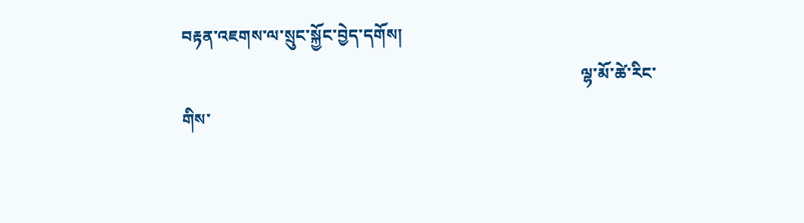བརྟན་འཇགས་ལ་སྲུང་སྐྱོང་བྱེད་དགོས།
                                                                                                ལྷ་མོ་ཚེ་རིང་གིས་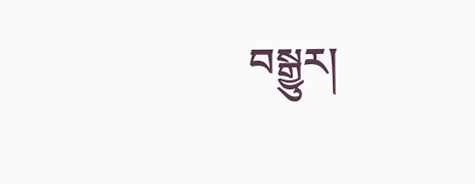བསྒྱུར།